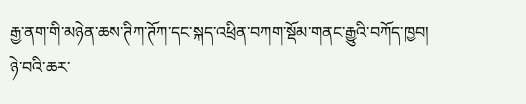རྒྱ་ནག་གི་མཉེན་ཆས་ཊིཀ་ཊོཀ་དང་སྐད་འཕྲིན་བཀག་སྡོམ་གནང་རྒྱུའི་བཀོད་ཁྱབ།
ཉེ་བའི་ཆར་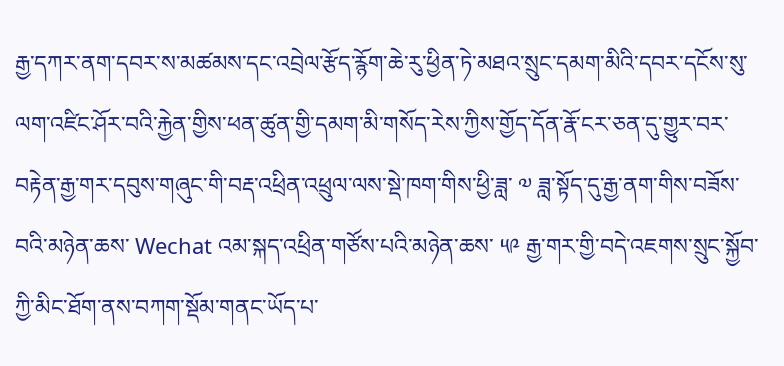རྒྱ་དཀར་ནག་དབར་ས་མཚམས་དང་འབྲེལ་རྩོད་རྙོག་ཆེ་རུ་ཕྱིན་ཏེ་མཐའ་སྲུང་དམག་མིའི་དབར་དངོས་སུ་ལག་འཛིང་ཤོར་བའི་རྐྱེན་གྱིས་ཕན་ཚུན་གྱི་དམག་མི་གསོད་རེས་ཀྱིས་གྱོད་དོན་རྣོ་ངར་ཅན་དུ་གྱུར་བར་བརྟེན་རྒྱ་གར་དབུས་གཞུང་གི་བརྡ་འཕྲིན་འཕྲུལ་ལས་སྡེ་ཁག་གིས་ཕྱི་ཟླ་ ༧ ཟླ་སྟོད་དུ་རྒྱ་ནག་གིས་བཟོས་བའི་མཉེན་ཆས་ Wechat འམ་སྐད་འཕྲིན་གཙོས་པའི་མཉེན་ཆས་ ༥༩ རྒྱ་གར་གྱི་བདེ་འཇགས་སྲུང་སྐྱོབ་ཀྱི་མིང་ཐོག་ནས་བཀག་སྡོམ་གནང་ཡོད་པ་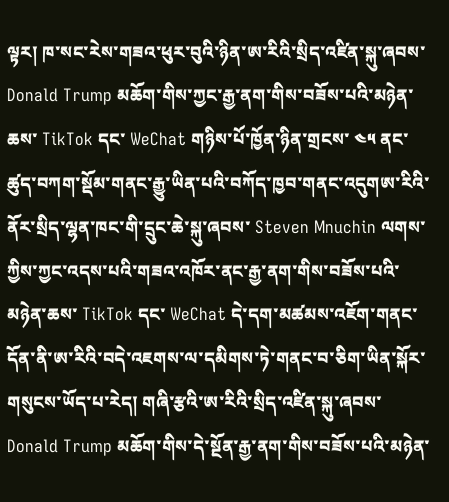ལྟར། ཁ་སང་རེས་གཟའ་ཕུར་བུའི་ཉིན་ཨ་རིའི་སྲིད་འཛིན་སྐུ་ཞབས་ Donald Trump མཆོག་གིས་ཀྱང་རྒྱ་ནག་གིས་བཟོས་པའི་མཉེན་ཆས་ TikTok དང་ WeChat གཉིས་པོ་ཁྱོན་ཉིན་གྲངས་ ༤༥ ནང་ཚུད་བཀག་སྡོམ་གནང་རྒྱུ་ཡིན་པའི་བཀོད་ཁྱབ་གནང་འདུགཨ་རིའི་ནོར་སྲིད་ལྷན་ཁང་གི་དྲུང་ཆེ་སྐུ་ཞབས་ Steven Mnuchin ལགས་ཀྱིས་ཀྱང་འདས་པའི་གཟའ་འཁོར་ནང་རྒྱ་ནག་གིས་བཟོས་པའི་མཉེན་ཆས་ TikTok དང་ WeChat དེ་དག་མཚམས་འཇོག་གནང་དོན་ནི་ཨ་རིའི་བདེ་འཇགས་ལ་དམིགས་ཏེ་གནང་བ་ཅིག་ཡིན་སྐོར་གསུངས་ཡོད་པ་རེད། གཞི་རྩའི་ཨ་རིའི་སྲིད་འཛིན་སྐུ་ཞབས་ Donald Trump མཆོག་གིས་དེ་སྔོན་རྒྱ་ནག་གིས་བཟོས་པའི་མཉེན་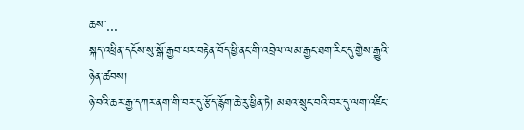ཆས་...
སྐད་འཕྲིན་དངོས་སུ་སྒོ་རྒྱབ་པར་བརྟེན་བོད་ཕྱི་ནང་གི་འབྲེལ་ལམ་རྒྱང་ཐག་རིང་དུ་གྱེས་རྒྱུའི་ཉེན་ཚབས།
ཉེ་བའི་ཆར་རྒྱ་དཀར་ནག་གི་བར་དུ་རྩོད་རྙོག་ཆེ་རུ་ཕྱིན་ཏེ། མཐའ་སྲུང་བའི་བར་དུ་ལག་འཛིང་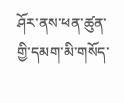ཤོར་ནས་ཕན་ཚུན་གྱི་དམག་མི་གསོད་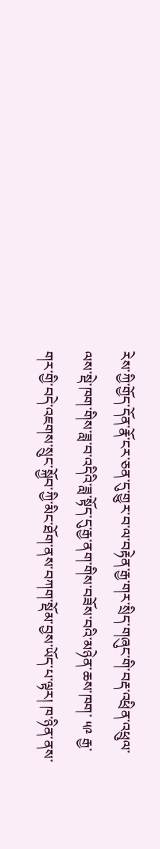རེས་ཀྱི་གྱོད་དོན་རྣོ་ངར་ཅན་དུ་གྱུར་བ་ལ་བརྟེན་རྒྱ་གར་སྲིད་གཞུང་གི་བརྡ་འཕྲིན་འཕྲུལ་ལས་སྡེ་ཁག་གིས་ཟླ་བ་འདིའི་ཟླ་སྟོད་དུ་རྒྱ་ནག་གིས་བཟོས་བའི་མཉེན་ཆས་ཁག་ ༥༩ རྒྱ་གར་གྱི་བདེ་འཇགས་སྲུང་སྐྱོབ་ཀྱི་མིང་ཐོག་ནས་བཀག་སྡོམ་བྱས་ཡོད་པ་ལྟར། ཁ་ཉིན་ནས་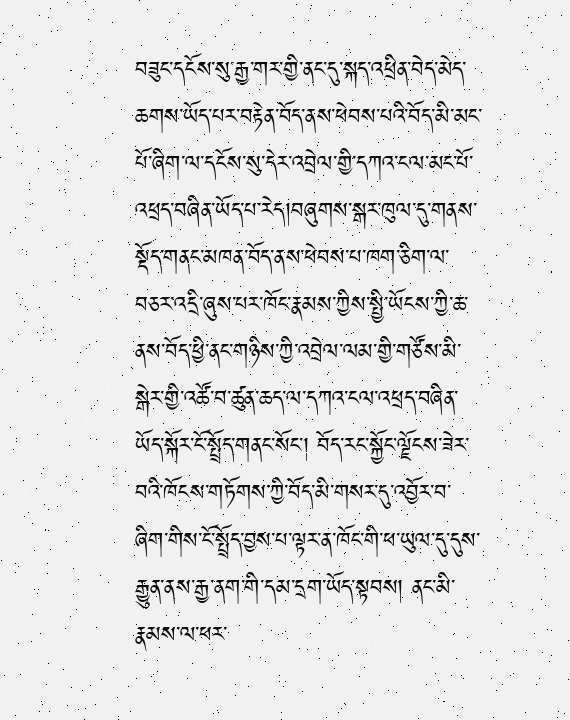བཟུང་དངོས་སུ་རྒྱ་གར་གྱི་ནང་དུ་སྐད་འཕྲིན་བེད་མེད་ཆགས་ཡོད་པར་བརྟེན་བོད་ནས་ཕེབས་པའི་བོད་མི་མང་པོ་ཞིག་ལ་དངོས་སུ་དེར་འབྲེལ་གྱི་དཀའ་ངལ་མང་པོ་འཕྲད་བཞིན་ཡོད་པ་རེད།བཞུགས་སྒར་ཁུལ་དུ་གནས་སྡོད་གནང་མཁན་བོད་ནས་ཕེབས་པ་ཁག་ཅིག་ལ་བཅར་འདྲི་ཞུས་པར་ཁོང་རྣམས་ཀྱིས་སྤྱི་ཡོངས་ཀྱི་ཆ་ནས་བོད་ཕྱི་ནང་གཉིས་ཀྱི་འབྲེལ་ལམ་གྱི་གཙོས་མི་སྒེར་གྱི་འཚོ་བ་ཚུན་ཆད་ལ་དཀའ་ངལ་འཕྲད་བཞིན་ཡོད་སྐོར་ངོ་སྤྲོད་གནང་སོང་། བོད་རང་སྐྱོང་ལྗོངས་ཟེར་བའི་ཁོངས་གཏོགས་ཀྱི་བོད་མི་གསར་དུ་འབྱོར་བ་ཞིག་གིས་ངོ་སྤྲོད་བྱས་པ་ལྟར་ན་ཁོང་གི་ཕ་ཡུལ་དུ་དུས་རྒྱུན་ནས་རྒྱ་ནག་གི་དམ་དྲག་ཡོད་སྟབས། ནང་མི་རྣམས་ལ་ཕར་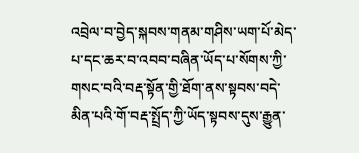འབྲེལ་བ་བྱེད་སྐབས་གནམ་གཤིས་ཡག་པོ་མེད་པ་དང་ཆར་བ་འབབ་བཞིན་ཡོད་པ་སོགས་ཀྱི་གསང་བའི་བརྡ་སྟོན་གྱི་ཐོག་ནས་སྟབས་བདེ་མིན་པའི་གོ་བརྡ་སྤྲོད་ཀྱི་ཡོད་སྟབས་དུས་རྒྱུན་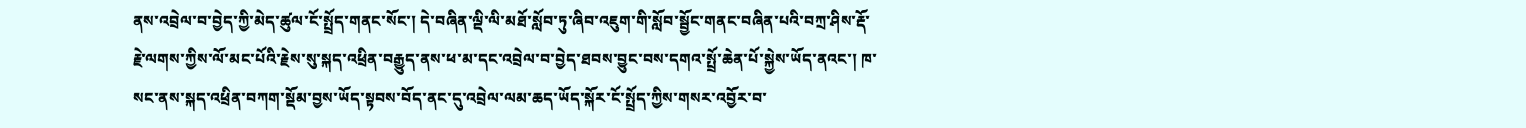ནས་འབྲེལ་བ་བྱེད་ཀྱི་མེད་ཚུལ་ངོ་སྤྲོད་གནང་སོང་། དེ་བཞིན་ལྡི་ལི་མཐོ་སློབ་ཏུ་ཞིབ་འཇུག་གི་སློབ་སྦྱོང་གནང་བཞིན་པའི་བཀྲ་ཤིས་རྡོ་རྗེ་ལགས་ཀྱིས་ལོ་མང་པོའི་རྗེས་སུ་སྐད་འཕྲིན་བརྒྱུད་ནས་ཕ་མ་དང་འབྲེལ་བ་བྱེད་ཐབས་བྱུང་བས་དགའ་སྤྲོ་ཆེན་པོ་སྐྱེས་ཡོད་ནའང་། ཁ་སང་ནས་སྐད་འཕྲིན་བཀག་སྡོམ་བྱས་ཡོད་སྟབས་བོད་ནང་དུ་འབྲེལ་ལམ་ཆད་ཡོད་སྐོར་ངོ་སྤྲོད་ཀྱིས་གསར་འབྱོར་བ་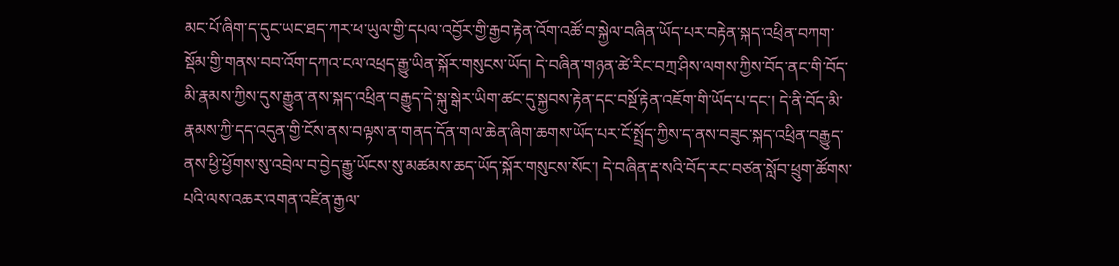མང་པོ་ཞིག་ད་དུང་ཡང་ཐད་ཀར་ཕ་ཡུལ་གྱི་དཔལ་འབྱོར་གྱི་རྒྱབ་རྟེན་འོག་འཚོ་བ་སྐྱེལ་བཞིན་ཡོད་པར་བརྟེན་སྐད་འཕྲིན་བཀག་སྡོམ་གྱི་གནས་བབ་འོག་དཀའ་ངལ་འཕྲད་རྒྱུ་ཡིན་སྐོར་གསུངས་ཡོད། དེ་བཞིན་གཉན་ཚེ་རིང་བཀྲ་ཤིས་ལགས་ཀྱིས་བོད་ནང་གི་བོད་མི་རྣམས་ཀྱིས་དུས་རྒྱུན་ནས་སྐད་འཕྲིན་བརྒྱུད་དེ་སྐུ་སྒེར་ཡིག་ཚང་དུ་སྐྱབས་རྟེན་དང་བསྔོ་རྟེན་འཇོག་གི་ཡོད་པ་དང་། དེ་ནི་བོད་མི་རྣམས་ཀྱི་དད་འདུན་གྱི་ངོས་ནས་བལྟས་ན་གནད་དོན་གལ་ཆེན་ཞིག་ཆགས་ཡོད་པར་ངོ་སྤྲོད་ཀྱིས་ད་ནས་བཟུང་སྐད་འཕྲིན་བརྒྱུད་ནས་ཕྱི་ཕྱོགས་སུ་འབྲེལ་བ་བྱེད་རྒྱུ་ཡོངས་སུ་མཚམས་ཆད་ཡོད་སྐོར་གསུངས་སོང་། དེ་བཞིན་རྡ་སའི་བོད་རང་བཙན་སློབ་ཕྲུག་ཚོགས་པའི་ལས་འཆར་འགན་འཛིན་རྒྱལ་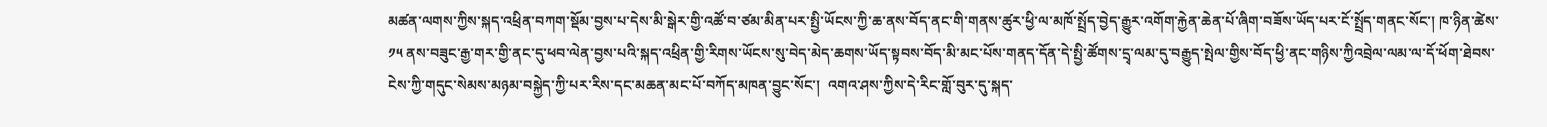མཚན་ལགས་ཀྱིས་སྐད་འཕྲིན་བཀག་སྡོམ་བྱས་པ་དེས་མི་སྒེར་གྱི་འཚོ་བ་ཙམ་མིན་པར་སྤྱི་ཡོངས་ཀྱི་ཆ་ནས་བོད་ནང་གི་གནས་ཚུར་ཕྱི་ལ་མཁོ་སྤྲོད་བྱེད་རྒྱུར་འགོག་རྐྱེན་ཆེན་པོ་ཞིག་བཟོས་ཡོད་པར་ངོ་སྤྲོད་གནང་སོང་། ཁ་ཉིན་ཚེས་ ༡༥ ནས་བཟུང་རྒྱ་གར་གྱི་ནང་དུ་ཕབ་ལེན་བྱས་པའི་སྐད་འཕྲིན་གྱི་རིགས་ཡོངས་སུ་བེད་མེད་ཆགས་ཡོད་སྟབས་བོད་མི་མང་པོས་གནད་དོན་དེ་སྤྱི་ཚོགས་དྲྭ་ལམ་དུ་བརྒྱུད་སྤེལ་གྱིས་བོད་ཕྱི་ནང་གཉིས་ཀྱིའབྲེལ་ལམ་ལ་དོ་ཕོག་ཐེབས་ངེས་ཀྱི་གདུང་སེམས་མཉམ་བསྐྱེད་ཀྱི་པར་རིས་དང་མཆན་མང་པོ་བཀོད་མཁན་བྱུང་སོང་།  འགའ་ཤས་ཀྱིས་དེ་རིང་གློ་བུར་དུ་སྐད་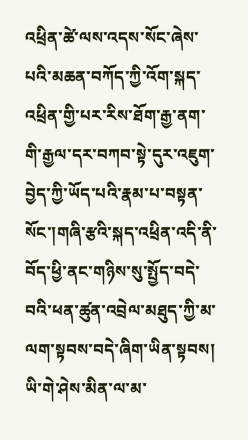འཕྲིན་ཚེ་ལས་འདས་སོང་ཞེས་པའི་མཆན་བཀོད་ཀྱི་འོག་སྐད་འཕྲིན་གྱི་པར་རིས་ཐོག་རྒྱ་ནག་གི་རྒྱལ་དར་བཀབ་སྟེ་དུར་འཇུག་བྱེད་ཀྱི་ཡོད་པའི་རྣམ་པ་བསྟན་སོང་།གཞི་རྩའི་སྐད་འཕྲིན་འདི་ནི་བོད་ཕྱི་ནང་གཉིས་སུ་སྤྱོད་བདེ་བའི་ཕན་ཚུན་འབྲེལ་མཐུད་ཀྱི་མ་ལག་སྟབས་བདེ་ཞིག་ཡིན་སྟབས། ཡི་གེ་ཤེས་མིན་ལ་མ་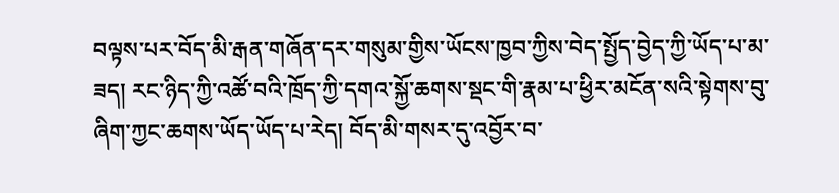བལྟས་པར་བོད་མི་རྒན་གཞོན་དར་གསུམ་གྱིས་ཡོངས་ཁྱབ་ཀྱིས་བེད་སྤྱོད་བྱེད་ཀྱི་ཡོད་པ་མ་ཟད། རང་ཉིད་ཀྱི་འཚོ་བའི་ཁྲོད་ཀྱི་དགའ་སྐྱོ་ཆགས་སྡང་གི་རྣམ་པ་ཕྱིར་མངོན་སའི་སྟེགས་བུ་ཞིག་ཀྱང་ཆགས་ཡོད་ཡོད་པ་རེད། བོད་མི་གསར་དུ་འབྱོར་བ་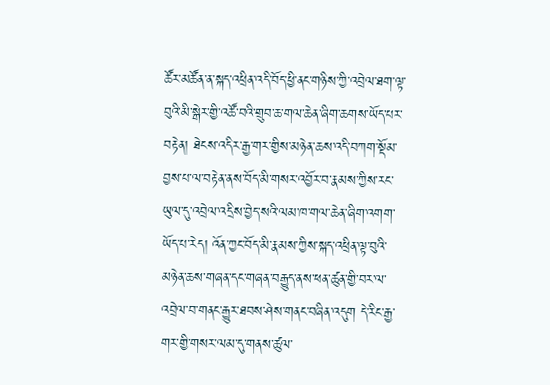ཚོར་མཚོན་ན་སྐད་འཕྲིན་འདི་བོད་ཕྱི་ནང་གཉིས་ཀྱི་འབྲེལ་ཐག་ལྟ་བུའི་མི་སྒེར་གྱི་འཚོ་བའི་གྲུབ་ཆ་གལ་ཆེན་ཞིག་ཆགས་ཡོད་པར་བརྟེན། ཐེངས་འདིར་རྒྱ་གར་གྱིས་མཉེན་ཆས་འདི་བཀག་སྡོམ་བྱས་པ་ལ་བརྟེན་ནས་བོད་མི་གསར་འབྱོར་བ་རྣམས་ཀྱིས་རང་ཡུལ་དུ་འབྲེལ་འདྲིས་བྱེད་སའི་ལམ་ཁ་གལ་ཆེན་ཞིག་འགག་ཡོད་པ་རེད། འོན་ཀྱང་བོད་མི་རྣམས་ཀྱིས་སྐད་འཕྲིན་ལྟ་བུའི་མཉེན་ཆས་གཞན་དང་གཞན་བརྒྱུད་ནས་ཕན་ཚུན་གྱི་བར་ལ་འབྲེལ་བ་གནང་རྒྱུར་ཐབས་ཤེས་གནང་བཞིན་འདུག དེ་རིང་རྒྱ་གར་གྱི་གསར་ལམ་དུ་གནས་ཚུལ་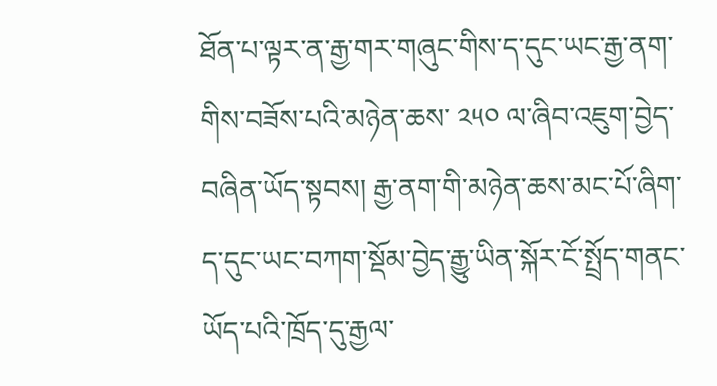ཐོན་པ་ལྟར་ན་རྒྱ་གར་གཞུང་གིས་ད་དུང་ཡང་རྒྱ་ནག་གིས་བཟོས་པའི་མཉེན་ཆས་ ༢༥༠ ལ་ཞིབ་འཇུག་བྱེད་བཞིན་ཡོད་སྟབས། རྒྱ་ནག་གི་མཉེན་ཆས་མང་པོ་ཞིག་ད་དུང་ཡང་བཀག་སྡོམ་བྱེད་རྒྱུ་ཡིན་སྐོར་ངོ་སྤྲོད་གནང་ཡོད་པའི་ཁྲོད་དུ་རྒྱལ་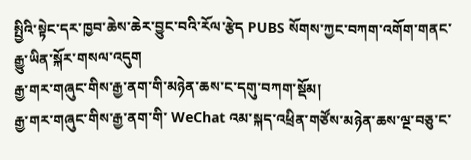སྤྱིའི་སྟེང་དར་ཁྱབ་ཆེས་ཆེར་བྱུང་བའི་རོལ་རྩེད PUBS སོགས་ཀྱང་བཀག་འགོག་གནང་རྒྱུ་ཡིན་སྐོར་གསལ་འདུག
རྒྱ་གར་གཞུང་གིས་རྒྱ་ནག་གི་མཉེན་ཆས་ང་དགུ་བཀག་སྡོམ།
རྒྱ་གར་གཞུང་གིས་རྒྱ་ནག་གི་ WeChat འམ་སྐད་འཕྲིན་གཙོས་མཉེན་ཆས་ལྔ་བཅུ་ང་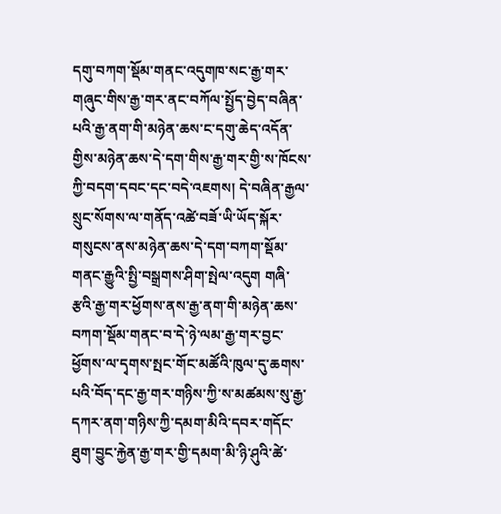དགུ་བཀག་སྡོམ་གནང་འདུགཁ་སང་རྒྱ་གར་གཞུང་གིས་རྒྱ་གར་ནང་བཀོལ་སྤྱོད་བྱེད་བཞིན་པའི་རྒྱ་ནག་གི་མཉེན་ཆས་ང་དགུ་ཆེད་འདོན་གྱིས་མཉེན་ཆས་དེ་དག་གིས་རྒྱ་གར་གྱི་ས་ཁོངས་ཀྱི་བདག་དབང་དང་བདེ་འཇགས། དེ་བཞིན་རྒྱལ་སྲུང་སོགས་ལ་གནོད་འཚེ་བཟོ་ཡི་ཡོད་སྐོར་གསུངས་ནས་མཉེན་ཆས་དེ་དག་བཀག་སྡོམ་གནང་རྒྱུའི་སྤྱི་བསྒྲགས་ཤིག་སྤེལ་འདུག གཞི་རྩའི་རྒྱ་གར་ཕྱོགས་ནས་རྒྱ་ནག་གི་མཉེན་ཆས་བཀག་སྡོམ་གནང་བ་དེ་ཉེ་ལམ་རྒྱ་གར་བྱང་ཕྱོགས་ལ་དྭགས་སྤང་གོང་མཚོའི་ཁུལ་དུ་ཆགས་པའི་བོད་དང་རྒྱ་གར་གཉིས་ཀྱི་ས་མཚམས་སུ་རྒྱ་དཀར་ནག་གཉིས་ཀྱི་དམག་མིའི་དབར་གདོང་ཐུག་བྱུང་རྐྱེན་རྒྱ་གར་གྱི་དམག་མི་ཉི་ཤུའི་ཚེ་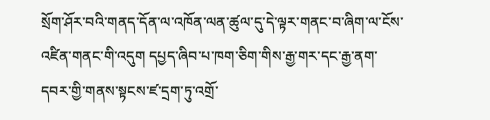སྲོག་ཤོར་བའི་གནད་དོན་ལ་འཁོན་ལན་ཚུལ་དུ་དེ་ལྟར་གནང་བ་ཞིག་ལ་ངོས་འཛིན་གནང་གི་འདུག དཔྱད་ཞིབ་པ་ཁག་ཅིག་གིས་རྒྱ་གར་དང་རྒྱ་ནག་དབར་གྱི་གནས་སྟངས་ཛ་དྲག་ཏུ་འགྲོ་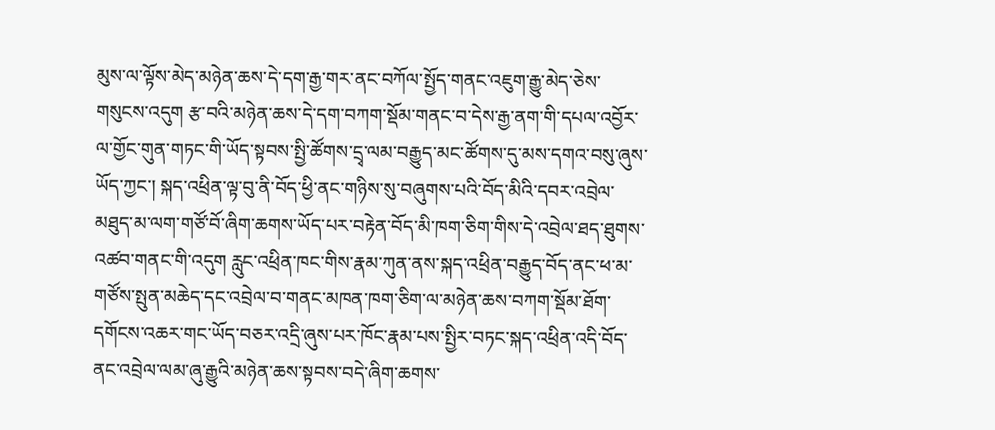མུས་ལ་ལྟོས་མེད་མཉེན་ཆས་དེ་དག་རྒྱ་གར་ནང་བཀོལ་སྤྱོད་གནང་འཇུག་རྒྱུ་མེད་ཅེས་གསུངས་འདུག རྩ་བའི་མཉེན་ཆས་དེ་དག་བཀག་སྡོམ་གནང་བ་དེས་རྒྱ་ནག་གི་དཔལ་འབྱོར་ལ་གྱོང་གུན་གཏང་གི་ཡོད་སྟབས་སྤྱི་ཚོགས་དྲྭ་ལམ་བརྒྱུད་མང་ཚོགས་དུ་མས་དགའ་བསུ་ཞུས་ཡོད་ཀྱང་། སྐད་འཕྲིན་ལྟ་བུ་ནི་བོད་ཕྱི་ནང་གཉིས་སུ་བཞུགས་པའི་བོད་མིའི་དབར་འབྲེལ་མཐུད་མ་ལག་གཙོ་བོ་ཞིག་ཆགས་ཡོད་པར་བརྟེན་བོད་མི་ཁག་ཅིག་གིས་དེ་འབྲེལ་ཐད་ཐུགས་འཚབ་གནང་གི་འདུག རླུང་འཕྲིན་ཁང་གིས་རྣམ་ཀུན་ནས་སྐད་འཕྲིན་བརྒྱུད་བོད་ནང་ཕ་མ་གཙོས་སྤུན་མཆེད་དང་འབྲེལ་བ་གནང་མཁན་ཁག་ཅིག་ལ་མཉེན་ཆས་བཀག་སྡོམ་ཐོག་དགོངས་འཆར་གང་ཡོད་བཅར་འདྲི་ཞུས་པར་ཁོང་རྣམ་པས་སྤྱིར་བཏང་སྐད་འཕྲིན་འདི་བོད་ནང་འབྲེལ་ལམ་ཞུ་རྒྱུའི་མཉེན་ཆས་སྟབས་བདེ་ཞིག་ཆགས་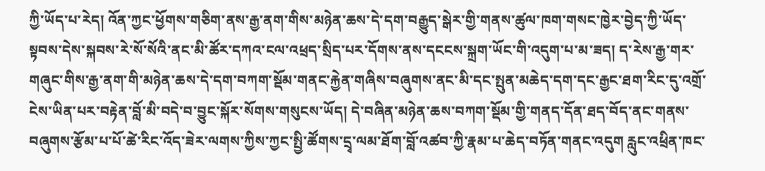ཀྱི་ཡོད་པ་རེད། འོན་ཀྱང་ཕྱོགས་གཅིག་ནས་རྒྱ་ནག་གིས་མཉེན་ཆས་དེ་དག་བརྒྱུད་སྒེར་གྱི་གནས་ཚུལ་ཁག་གསང་ཁྱེར་བྱེད་ཀྱི་ཡོད་སྟབས་དེས་སྐབས་རེ་སོ་སོའི་ནང་མི་ཚོར་དཀའ་ངལ་འཕྲད་སྲིད་པར་དོགས་ནས་དངངས་སྐྲག་ཡོང་གི་འདུག་པ་མ་ཟད། ད་རེས་རྒྱ་གར་གཞུང་གིས་རྒྱ་ནག་གི་མཉེན་ཆས་དེ་དག་བཀག་སྡོམ་གནང་རྐྱེན་གཞིས་བཞུགས་ནང་མི་དང་སྤུན་མཆེད་དག་དང་རྒྱང་ཐག་རིང་དུ་འགྲོ་ངེས་ཡིན་པར་བརྟེན་བློ་མི་བདེ་བ་བྱུང་སྐོར་སོགས་གསུངས་ཡོད། དེ་བཞིན་མཉེན་ཆས་བཀག་སྡོམ་གྱི་གནད་དོན་ཐད་བོད་ནང་གནས་བཞུགས་རྩོམ་པ་པོ་ཚེ་རིང་འོད་ཟེར་ལགས་ཀྱིས་ཀྱང་སྤྱི་ཚོགས་དྲྭ་ལམ་ཐོག་བློ་འཚབ་ཀྱི་རྣམ་པ་ཆེད་བཏོན་གནང་འདུག རླུང་འཕྲིན་ཁང་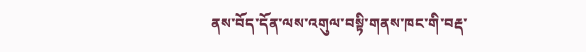ནས་བོད་དོན་ལས་འགུལ་བསྟི་གནས་ཁང་གི་བརྡ་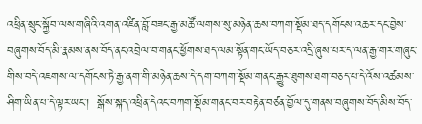འཕྲིན་སྲུང་སྐྱོབ་ལས་གཞིའི་འགན་འཛིན་བློ་བཟང་རྒྱ་མཚོ་ལགས་སུ་མཉེན་ཆས་བཀག་སྡོམ་ཐད་དགོངས་འཆར་དང་བྱེས་བཞུགས་བོད་མི་རྣམས་ནས་བོད་ནང་འབྲེལ་བ་གནང་ཕྱོགས་ཐད་ལམ་སྟོན་གང་ཡོད་བཅར་འདྲི་ཞུས་པར་ད་ལན་རྒྱ་གར་གཞུང་གིས་བདེ་འཇགས་ལ་དགོངས་ཏེ་རྒྱ་ནག་གི་མཉེན་ཆས་དེ་དག་བཀག་སྡོམ་གནང་རྒྱུར་ཐུགས་ཐག་བཅད་པ་དེ་འོས་འཚམས་ཤིག་ཡིན་པ་དེ་ལྟར་ཡང་།  སྒོས་སྐད་འཕྲིན་དེའང་བཀག་སྡོམ་གནང་བར་བརྟེན་བཙན་བྱོལ་དུ་གནས་བཞུགས་བོད་མིས་བོད་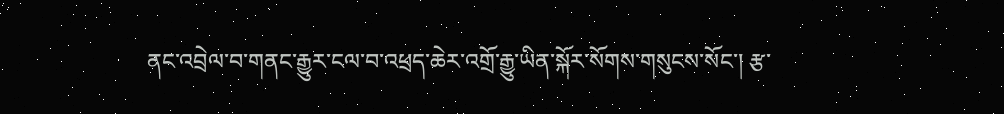ནང་འབྲེལ་བ་གནང་རྒྱུར་ངལ་བ་འཕྲད་ཆེར་འགྲོ་རྒྱུ་ཡིན་སྐོར་སོགས་གསུངས་སོང་། རྩ་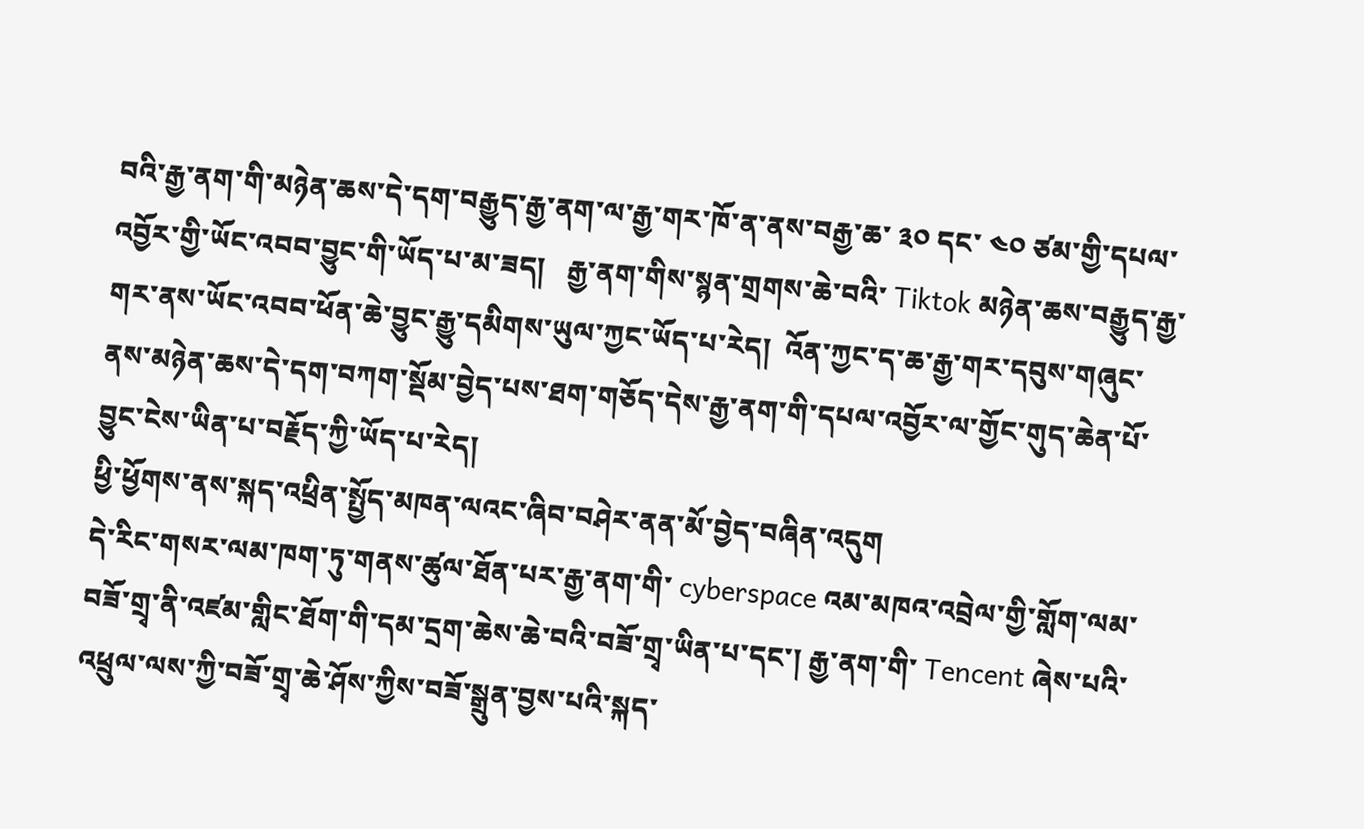བའི་རྒྱ་ནག་གི་མཉེན་ཆས་དེ་དག་བརྒྱུད་རྒྱ་ནག་ལ་རྒྱ་གར་ཁོ་ན་ནས་བརྒྱ་ཆ་ ༣༠ དང་ ༤༠ ཙམ་གྱི་དཔལ་འབྱོར་གྱི་ཡོང་འབབ་བྱུང་གི་ཡོད་པ་མ་ཟད།   རྒྱ་ནག་གིས་སྙན་གྲགས་ཆེ་བའི་ Tiktok མཉེན་ཆས་བརྒྱུད་རྒྱ་གར་ནས་ཡོང་འབབ་ཕོན་ཆེ་བྱུང་རྒྱུ་དམིགས་ཡུལ་ཀྱང་ཡོད་པ་རེད།  འོན་ཀྱང་ད་ཆ་རྒྱ་གར་དབུས་གཞུང་ནས་མཉེན་ཆས་དེ་དག་བཀག་སྡོམ་བྱེད་པས་ཐག་གཅོད་དེས་རྒྱ་ནག་གི་དཔལ་འབྱོར་ལ་གྱོང་གུད་ཆེན་པོ་བྱུང་ངེས་ཡིན་པ་བརྗོད་ཀྱི་ཡོད་པ་རེད།
ཕྱི་ཕྱོགས་ནས་སྐད་འཕྲིན་སྤྱོད་མཁན་ལའང་ཞིབ་བཤེར་ནན་མོ་བྱེད་བཞིན་འདུག
དེ་རིང་གསར་ལམ་ཁག་ཏུ་གནས་ཚུལ་ཐོན་པར་རྒྱ་ནག་གི་ cyberspace འམ་མཁའ་འབྲེལ་གྱི་གློག་ལམ་བཟོ་གྲྭ་ནི་འཛམ་གླིང་ཐོག་གི་དམ་དྲག་ཆེས་ཆེ་བའི་བཟོ་གྲྭ་ཡིན་པ་དང་། རྒྱ་ནག་གི་ Tencent ཞེས་པའི་འཕྲུལ་ལས་ཀྱི་བཟོ་གྲྭ་ཆེ་ཤོས་ཀྱིས་བཟོ་སྒྲུན་བྱས་པའི་སྐད་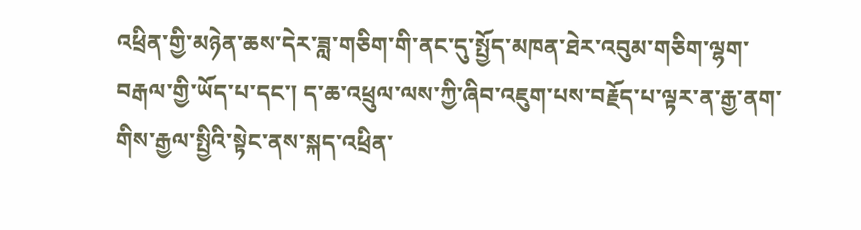འཕྲིན་གྱི་མཉེན་ཆས་དེར་ཟླ་གཅིག་གི་ནང་དུ་སྤྱོད་མཁན་ཐེར་འབུམ་གཅིག་ལྷག་བརྒལ་གྱི་ཡོད་པ་དང་། ད་ཆ་འཕྲུལ་ལས་ཀྱི་ཞིབ་འཇུག་པས་བརྗོད་པ་ལྟར་ན་རྒྱ་ནག་གིས་རྒྱལ་སྤྱིའི་སྟེང་ནས་སྐད་འཕྲིན་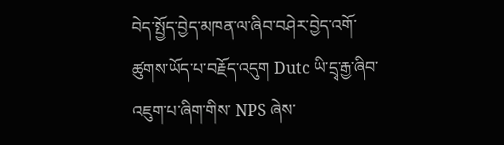བེད་སྤྱོད་བྱེད་མཁན་ལ་ཞིབ་བཤེར་བྱེད་འགོ་ཚུགས་ཡོད་པ་བརྗོད་འདུག Dutc ཡི་དྲྭ་རྒྱ་ཞིབ་འཇུག་པ་ཞིག་གིས་ NPS ཞེས་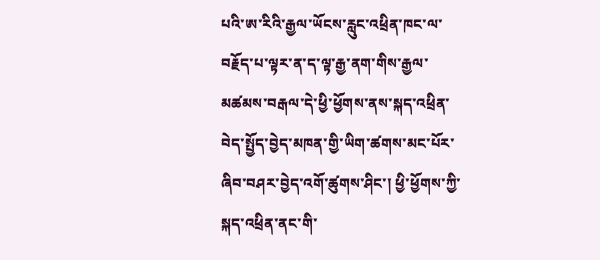པའི་ཨ་རིའི་རྒྱལ་ཡོངས་རླུང་འཕྲིན་ཁང་ལ་བརྗོད་པ་ལྟར་ན་ད་ལྟ་རྒྱ་ནག་གིས་རྒྱལ་མཚམས་བརྒལ་དེ་ཕྱི་ཕྱོགས་ནས་སྐད་འཕྲིན་བེད་སྤྱོད་བྱེད་མཁན་གྱི་ཡིག་ཚགས་མང་པོར་ཞིབ་བཤར་བྱེད་འགོ་ཚུགས་ཤིང་། ཕྱི་ཕྱོགས་ཀྱི་སྐད་འཕྲིན་ནང་གི་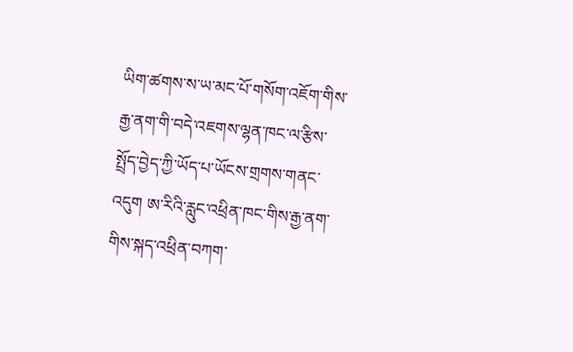ཡིག་ཚགས་ས་ཡ་མང་པོ་གསོག་འཇོག་གིས་རྒྱ་ནག་གི་བདེ་འཇགས་ལྷན་ཁང་ལ་རྩིས་སྤྲོད་བྱེད་ཀྱི་ཡོད་པ་ཡོངས་གྲགས་གནང་འདུག ཨ་རིའི་རླུང་འཕྲིན་ཁང་གིས་རྒྱ་ནག་གིས་སྐད་འཕྲིན་བཀག་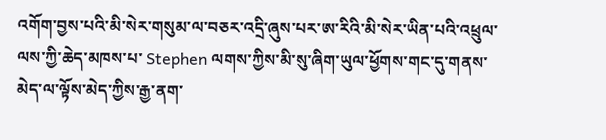འགོག་བྱས་པའི་མི་སེར་གསུམ་ལ་བཅར་འདྲི་ཞུས་པར་ཨ་རིའི་མི་སེར་ཡིན་པའི་འཕྲུལ་ལས་ཀྱི་ཆེད་མཁས་པ་ Stephen ལགས་ཀྱིས་མི་སུ་ཞིག་ཡུལ་ཕྱོགས་གང་དུ་གནས་མེད་ལ་ལྟོས་མེད་ཀྱིས་རྒྱ་ནག་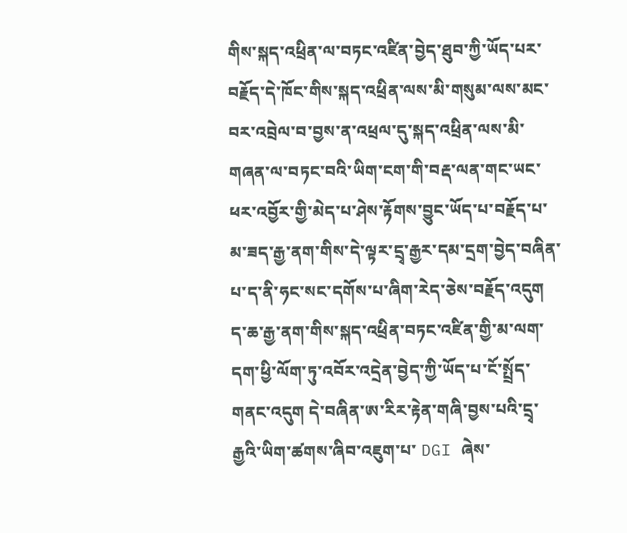གིས་སྐད་འཕྲིན་ལ་བཏང་འཛིན་བྱེད་ཐུབ་ཀྱི་ཡོད་པར་བརྗོད་དེ་ཁོང་གིས་སྐད་འཕྲིན་ལས་མི་གསུམ་ལས་མང་བར་འབྲེལ་བ་བྱས་ན་འཕྲལ་དུ་སྐད་འཕྲིན་ལས་མི་གཞན་ལ་བཏང་བའི་ཡིག་ངག་གི་བརྡ་ལན་གང་ཡང་ཕར་འབྱོར་གྱི་མེད་པ་ཤེས་རྟོགས་བྱུང་ཡོད་པ་བརྗོད་པ་མ་ཟད་རྒྱ་ནག་གིས་དེ་ལྟར་དྲྭ་རྒྱར་དམ་དྲག་བྱེད་བཞིན་པ་ད་ནི་ཧང་སང་དགོས་པ་ཞིག་རེད་ཅེས་བརྗོད་འདུག ད་ཆ་རྒྱ་ནག་གིས་སྐད་འཕྲིན་བཏང་འཛིན་གྱི་མ་ལག་དག་ཕྱི་ལོག་ཏུ་འབོར་འདྲེན་བྱེད་ཀྱི་ཡོད་པ་ངོ་སྤྲོད་གནང་འདུག དེ་བཞིན་ཨ་རིར་རྟེན་གཞི་བྱས་པའི་དྲྭ་རྒྱའི་ཡིག་ཚགས་ཞིབ་འཇུག་པ་ DGI ཞེས་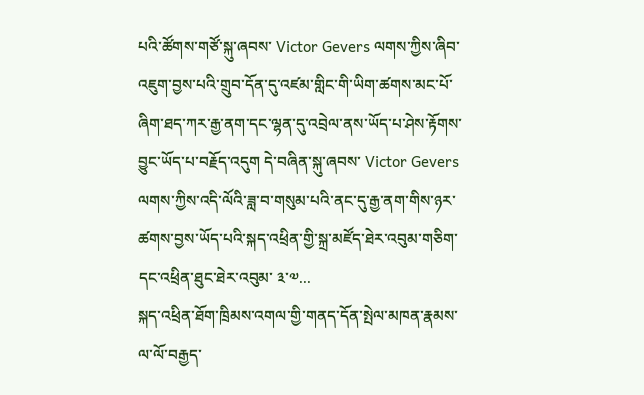པའི་ཚོགས་གཙོ་སྐུ་ཞབས་ Victor Gevers ལགས་ཀྱིས་ཞིབ་འཇུག་བྱས་པའི་གྲུབ་དོན་དུ་འཛམ་གླིང་གི་ཡིག་ཚགས་མང་པོ་ཞིག་ཐད་ཀར་རྒྱ་ནག་དང་ལྷན་དུ་འབྲེལ་ནས་ཡོད་པ་ཤེས་རྟོགས་བྱུང་ཡོད་པ་བརྗོད་འདུག དེ་བཞིན་སྐུ་ཞབས་ Victor Gevers ལགས་ཀྱིས་འདི་ལོའི་ཟླ་བ་གསུམ་པའི་ནང་དུ་རྒྱ་ནག་གིས་ཉར་ཚགས་བྱས་ཡོད་པའི་སྐད་འཕྲིན་གྱི་སྐྲ་མཛོད་ཐེར་འབུམ་གཅིག་དང་འཕྲིན་ཐུང་ཐེར་འབུམ་ ༣་༧...
སྐད་འཕྲིན་ཐོག་ཁྲིམས་འགལ་གྱི་གནད་དོན་སྤེལ་མཁན་རྣམས་ལ་ལོ་བརྒྱད་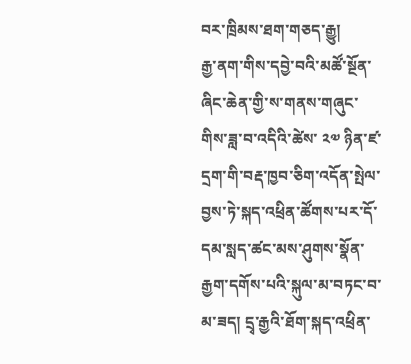བར་ཁྲིམས་ཐག་གཅད་རྒྱུ།
རྒྱ་ནག་གིས་དབྱེ་བའི་མཚོ་སྔོན་ཞིང་ཆེན་གྱི་ས་གནས་གཞུང་གིས་ཟླ་བ་འདིའི་ཚེས་ ༢༧ ཉིན་ཛ་དྲག་གི་བརྡ་ཁྱབ་ཅིག་འདོན་སྤེལ་བྱས་ཏེ་སྐད་འཕྲིན་ཚོགས་པར་དོ་དམ་སླད་ཚང་མས་ཤུགས་སྣོན་རྒྱག་དགོས་པའི་སྐུལ་མ་བཏང་བ་མ་ཟད། དྲྭ་རྒྱའི་ཐོག་སྐད་འཕྲིན་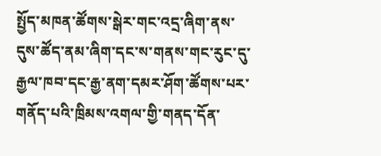སྤྱོད་མཁན་ཚོགས་སྒེར་གང་འདྲ་ཞིག་ནས་དུས་ཚོད་ནམ་ཞིག་དང་ས་གནས་གང་རུང་དུ་རྒྱལ་ཁབ་དང་རྒྱ་ནག་དམར་ཤོག་ཚོགས་པར་གནོད་པའི་ཁྲིམས་འགལ་གྱི་གནད་དོན་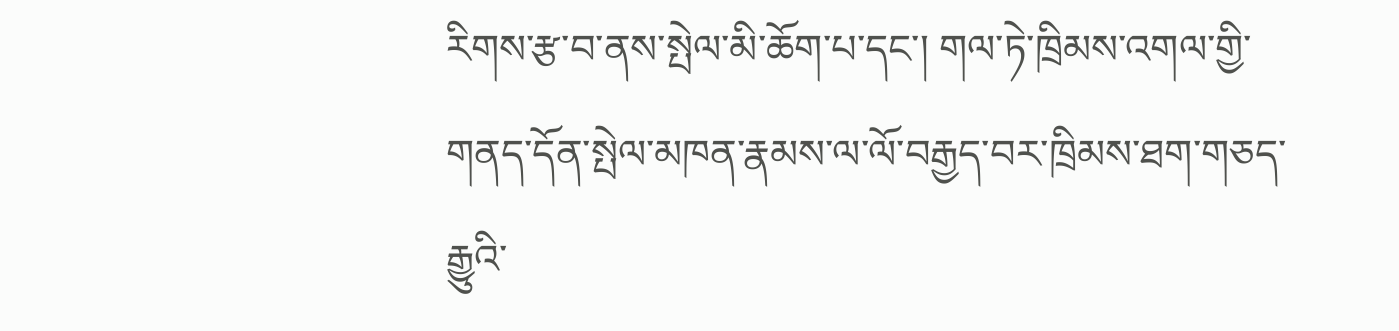རིགས་རྩ་བ་ནས་སྤེལ་མི་ཆོག་པ་དང་། གལ་ཏེ་ཁྲིམས་འགལ་གྱི་གནད་དོན་སྤེལ་མཁན་རྣམས་ལ་ལོ་བརྒྱད་བར་ཁྲིམས་ཐག་གཅད་རྒྱུའི་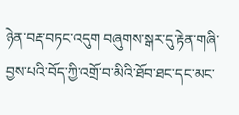ཉེན་བརྡ་བཏང་འདུག བཞུགས་སྒར་དུ་རྟེན་གཞི་བྱས་པའི་བོད་ཀྱི་འགྲོ་བ་མིའི་ཐོབ་ཐང་དང་མང་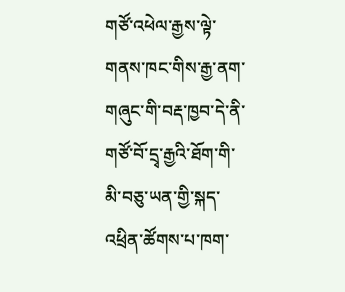གཙོ་འཕེལ་རྒྱས་ལྟེ་གནས་ཁང་གིས་རྒྱ་ནག་གཞུང་གི་བརྡ་ཁྱབ་དེ་ནི་གཙོ་བོ་དྲྭ་རྒྱའི་ཐོག་གི་མི་བཅུ་ཡན་གྱི་སྐད་འཕྲིན་ཚོགས་པ་ཁག་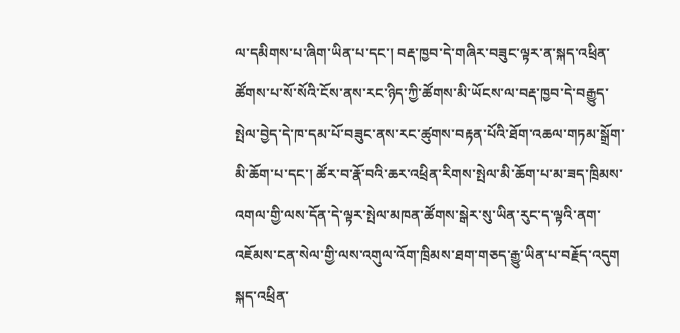ལ་དམིགས་པ་ཞིག་ཡིན་པ་དང་། བརྡ་ཁྱབ་དེ་གཞིར་བཟུང་ལྟར་ན་སྐད་འཕྲིན་ཚོགས་པ་སོ་སོའི་ངོས་ནས་རང་ཉིད་ཀྱི་ཚོགས་མི་ཡོངས་ལ་བརྡ་ཁྱབ་དེ་བརྒྱུད་སྤེལ་བྱེད་དེ་ཁ་དམ་པོ་བཟུང་ནས་རང་ཚུགས་བརྟན་པོའི་ཐོག་འཆལ་གཏམ་སྒྲོག་མི་ཆོག་པ་དང་། ཚོར་བ་རྣོ་བའི་ཆར་འཕྲིན་རིགས་སྤེལ་མི་ཆོག་པ་མ་ཟད་ཁྲིམས་འགལ་གྱི་ལས་དོན་དེ་ལྟར་སྤེལ་མཁན་ཚོགས་སྒེར་སུ་ཡིན་རུང་ད་ལྟའི་ནག་འཇོམས་ངན་སེལ་གྱི་ལས་འགུལ་འོག་ཁྲིམས་ཐག་གཅད་རྒྱུ་ཡིན་པ་བརྗོད་འདུག སྐད་འཕྲིན་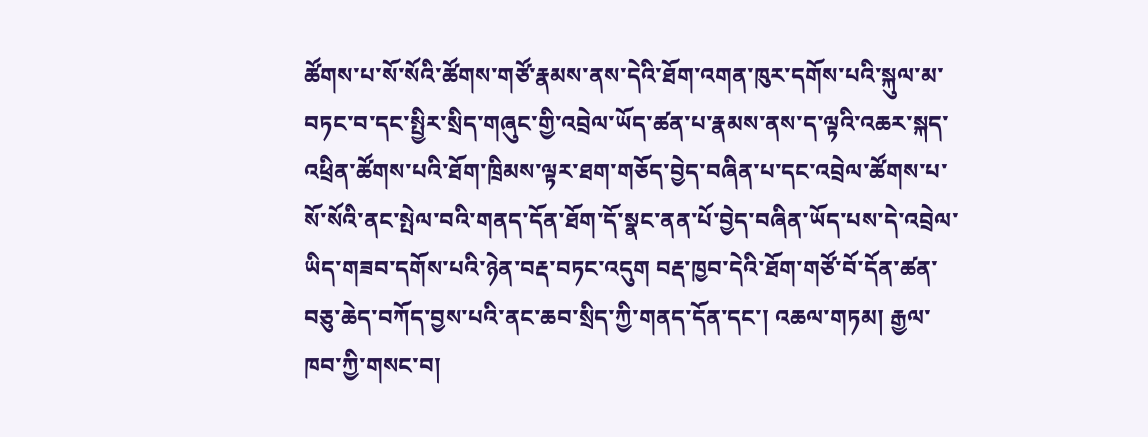ཚོགས་པ་སོ་སོའི་ཚོགས་གཙོ་རྣམས་ནས་དེའི་ཐོག་འགན་ཁུར་དགོས་པའི་སྐུལ་མ་བཏང་བ་དང་སྤྱིར་སྲིད་གཞུང་གྱི་འབྲེལ་ཡོད་ཚན་པ་རྣམས་ནས་ད་ལྟའི་འཆར་སྐད་འཕྲིན་ཚོགས་པའི་ཐོག་ཁྲིམས་ལྟར་ཐག་གཅོད་བྱེད་བཞིན་པ་དང་འབྲེལ་ཚོགས་པ་སོ་སོའི་ནང་སྤེལ་བའི་གནད་དོན་ཐོག་དོ་སྣང་ནན་པོ་བྱེད་བཞིན་ཡོད་པས་དེ་འབྲེལ་ཡིད་གཟབ་དགོས་པའི་ཉེན་བརྡ་བཏང་འདུག བརྡ་ཁྱབ་དེའི་ཐོག་གཙོ་བོ་དོན་ཚན་བཅུ་ཆེད་བཀོད་བྱས་པའི་ནང་ཆབ་སྲིད་ཀྱི་གནད་དོན་དང་། འཆལ་གཏམ། རྒྱལ་ཁབ་ཀྱི་གསང་བ།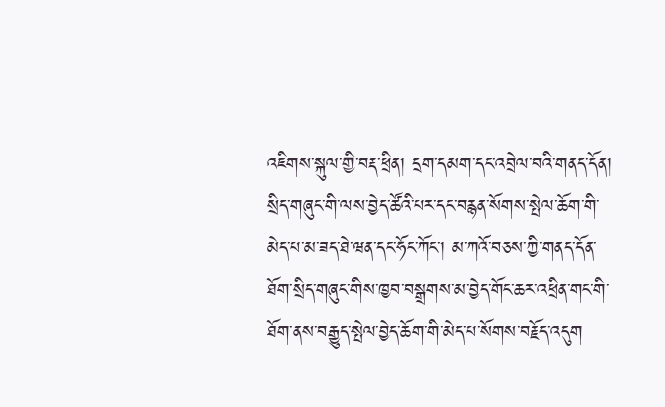འཇིགས་སྐུལ་གྱི་བརྡ་ཕྲིན། དྲག་དམག་དང་འབྲེལ་བའི་གནད་དོན། སྲིད་གཞུང་གི་ལས་བྱེད་ཚོའི་པར་དང་བརྙན་སོགས་སྤེལ་ཆོག་གི་མེད་པ་མ་ཟད་ཐེ་ཝན་དང་ཧོང་ཀོང་། མ་ཀའོ་བཅས་ཀྱི་གནད་དོན་ཐོག་སྲིད་གཞུང་གིས་ཁྱབ་བསྒྲགས་མ་བྱེད་གོང་ཆར་འཕྲིན་གང་གི་ཐོག་ནས་བརྒྱུད་སྤེལ་བྱེད་ཆོག་གི་མེད་པ་སོགས་བརྗོད་འདུག